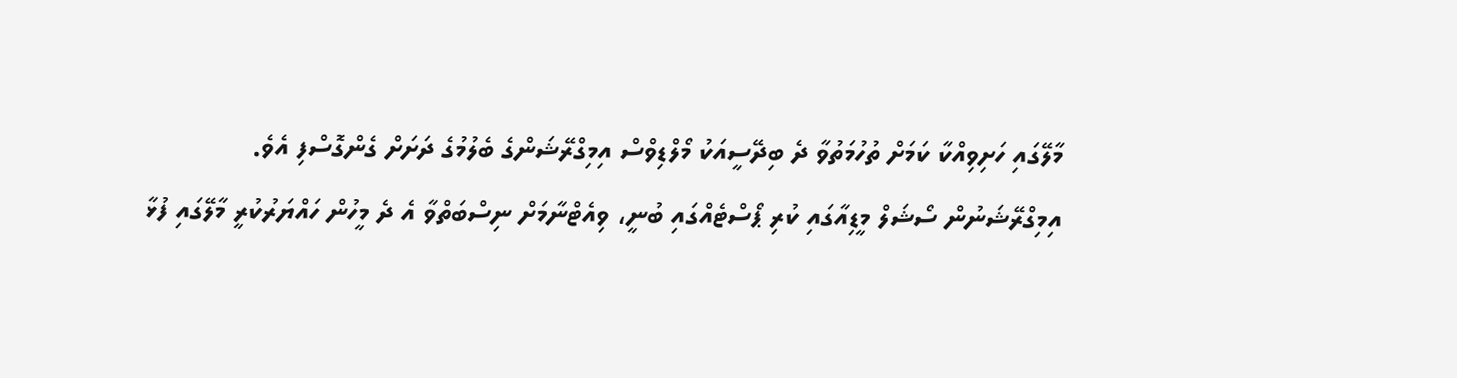މާލޭގައި ހަށިވިއްކާ ކަމަށް ތުހުމަތުވާ ދެ ބިދޭސީއަކު މޯލްޑިވްސް އިމިގްރޭޝަންގެ ބެލުމުގެ ދަށަށް ގެންގޮސްފި އެވެ.
އިމިގްރޭޝަނުން ސޯޝަލް މީޑިއާގައި ކުރި ޕޯސްޓެއްގައި ބުނީ، ވިއެޓްނާމަށް ނިސްބަތްވާ އެ ދެ މީހުން ހައްޔަރުކުރީ މާލޭގައި ފުޅާ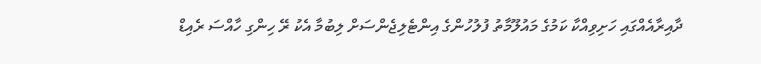ދާއިރާއެއްގައި ހަށިވިއްކާ ކަމުގެ މައުލޫމާތު ފުލުހުންގެ އިންޓެލިޖެންސަށް ލިބުމާ އެކު ރޭ ހިންގި ހާއްސަ ރެއިޑް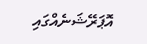އޮޕަރޭޝަނެއްގައި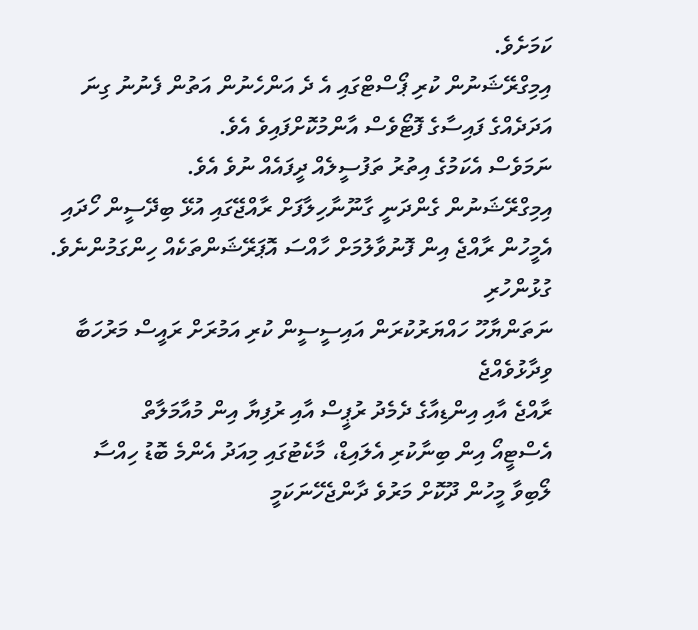ކަމަށެވެ.
އިމިގްރޭޝަނުން ކުރި ޕޯސްޓްގައި އެ ދެ އަންހެނުން އަތުން ފެނުނު ގިނަ އަދަދެއްގެ ފައިސާގެ ފޮޓޯވެސް އާންމުކޮށްފައިވެ އެވެ.
ނަމަވެސް އެކަމުގެ އިތުރު ތަފުސީލެއް ދީފައެއް ނުވެ އެވެ.
އިމިގްރޭޝަނުން ގެންދަނީ ގާނޫނާހިލާފަށް ރާއްޖޭގައި އުޅޭ ބިދޭސީން ހޯދައި އެމީހުން ރާއްޖެ އިން ފޮނުވާލުމަށް ހާއްސަ އޮޕަރޭޝަންތަކެއް ހިންގަމުންނެވެ.
ގުޅުންހުރި
ނަތަންޔާހޫ ހައްޔަރުކުރަން އައިސީސީން ކުރި އަމުރަށް ރައީސް މަރުހަބާ ވިދާޅުވެއްޖެ
ރާއްޖެ އާއި އިންޑިއާގެ ދެމެދު ރުޕީސް އާއި ރުފިޔާ އިން މުއާމަލާތް
އެސްޓީއޯ އިން ބިނާކުރި އެލައިޑް، މާކެޓުގައި މިއަދު އެންމެ ބޮޑު ހިއްސާ
ލޯބިވާ މީހުން ދޫކޮށް މަރުވެ ދާންޖެހޭނަކަމީ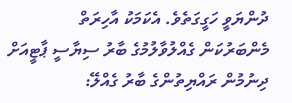ދުންޔަވީ ހަގީގަތެވެ. އެކަމަކު އާހިރަތް
މެންބަރުކަން ގެއްލުވާލުމުގެ ބާރު ސިޔާސީ ޕާޓީއަށް ދިނުމުން ރައްޔިތުންގެ ބާރު ގެއްލޭ: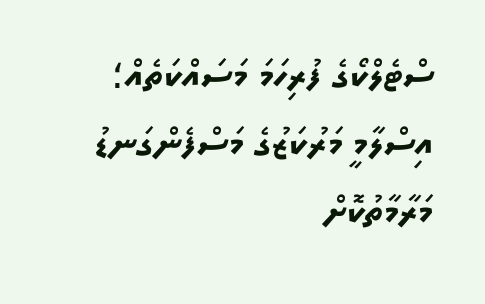ސްޓެލްކޯގެ ފުރިހަމަ މަސައްކަތެއް؛ އިސްލާމީ މަރުކަޒުގެ މަސްފެންގަނޑު މަރާމާތުކޮށް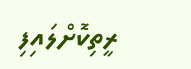ރީތިކޮށްލައިފި